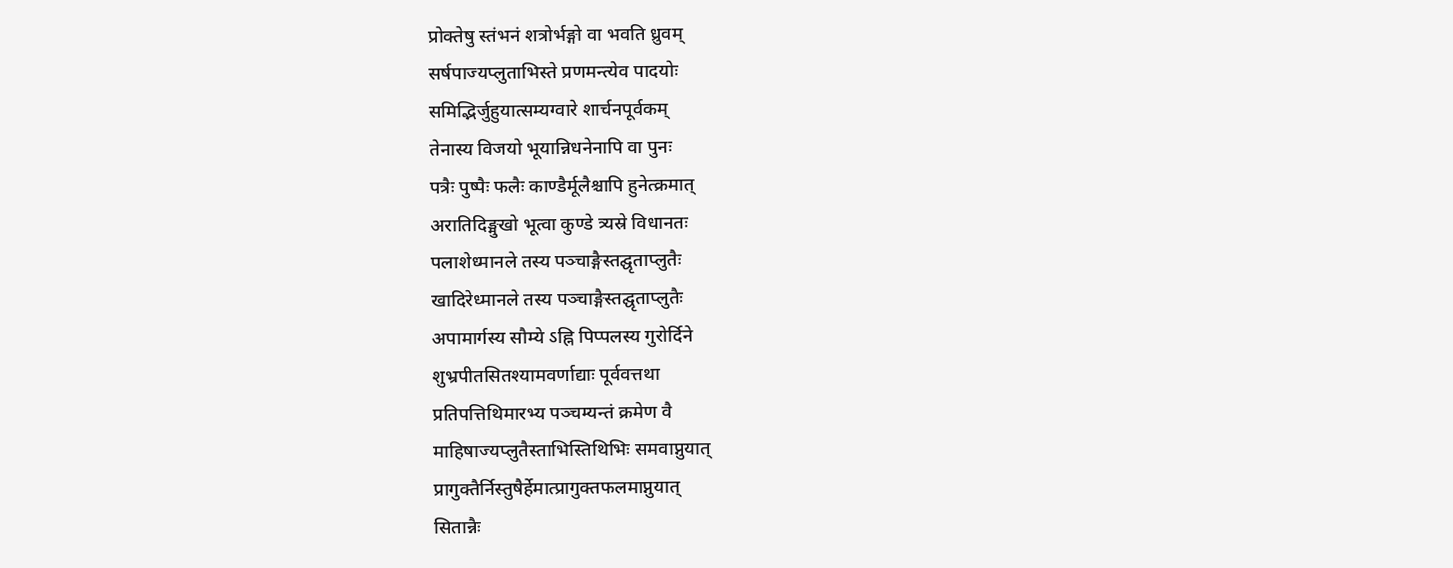प्रोक्तेषु स्तंभनं शत्रोर्भङ्गो वा भवति ध्रुवम्
सर्षपाज्यप्लुताभिस्ते प्रणमन्त्येव पादयोः
समिद्भिर्जुहुयात्सम्यग्वारे शार्चनपूर्वकम्
तेनास्य विजयो भूयान्निधनेनापि वा पुनः
पत्रैः पुष्पैः फलैः काण्डैर्मूलैश्चापि हुनेत्क्रमात्
अरातिदिङ्मुखो भूत्वा कुण्डे त्र्यस्रे विधानतः
पलाशेध्मानले तस्य पञ्चाङ्गैस्तद्घृताप्लुतैः
खादिरेध्मानले तस्य पञ्चाङ्गैस्तद्घृताप्लुतैः
अपामार्गस्य सौम्ये ऽह्नि पिप्पलस्य गुरोर्दिने
शुभ्रपीतसितश्यामवर्णाद्याः पूर्ववत्तथा
प्रतिपत्तिथिमारभ्य पञ्चम्यन्तं क्रमेण वै
माहिषाज्यप्लुतैस्ताभिस्तिथिभिः समवाप्नुयात्
प्रागुक्तैर्निस्तुषैर्हेमात्प्रागुक्तफलमाप्नुयात्
सितान्नैः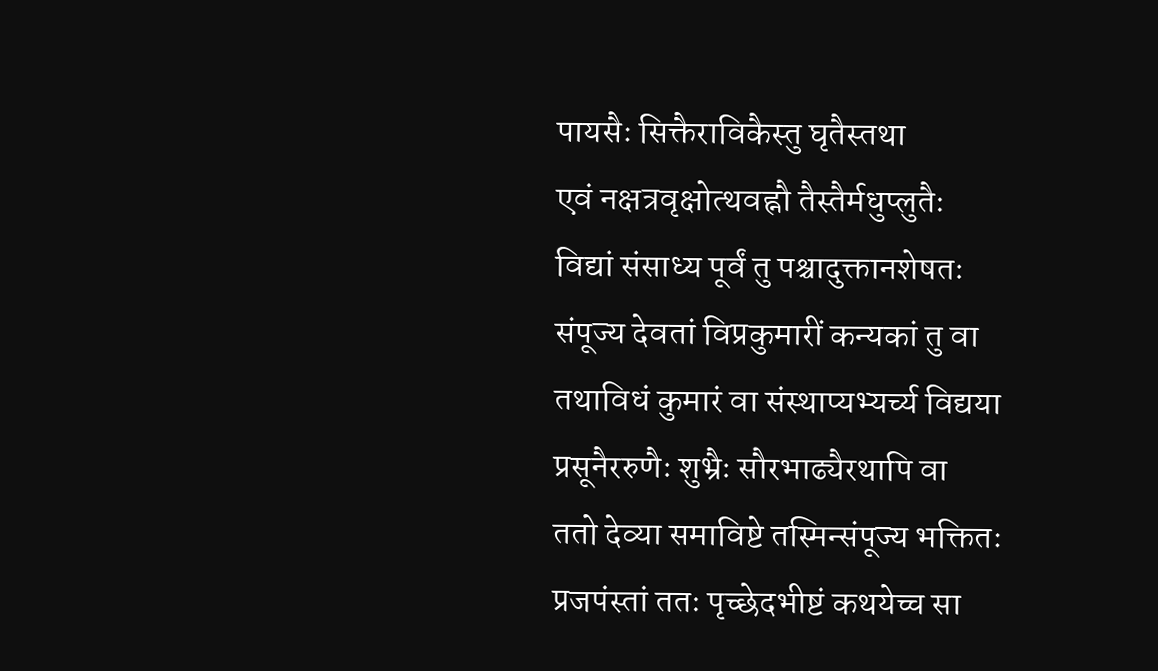पायसैः सिक्तैराविकैस्तु घृतैस्तथा
एवं नक्षत्रवृक्षोत्थवह्नौ तैस्तैर्मधुप्लुतैः
विद्यां संसाध्य पूर्वं तु पश्चादुक्तानशेषतः
संपूज्य देवतां विप्रकुमारीं कन्यकां तु वा
तथाविधं कुमारं वा संस्थाप्यभ्यर्च्य विद्यया
प्रसूनैररुणैः शुभ्रैः सौरभाढ्यैरथापि वा
ततो देव्या समाविष्टे तस्मिन्संपूज्य भक्तितः
प्रजपंस्तां ततः पृच्छेदभीष्टं कथयेच्च सा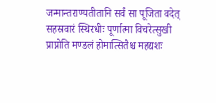जन्मान्तराण्यतीतानि सर्वं सा पूजिता वदेत्
सहस्रवारं स्थिरधीः पूर्णात्मा विचरेत्सुखी
प्राप्नोति मण्डलं होमात्सितैश्च महद्यशः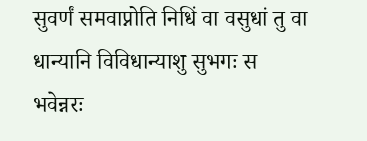सुवर्णं समवाप्नोति निधिं वा वसुधां तु वा
धान्यानि विविधान्याशु सुभगः स भवेन्नरः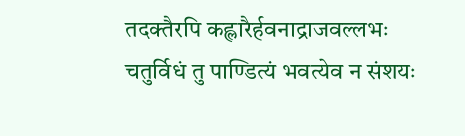तदक्तैरपि कह्लारैर्हवनाद्राजवल्लभः
चतुर्विधं तु पाण्डित्यं भवत्येव न संशयः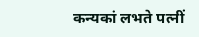कन्यकां लभते पत्नीं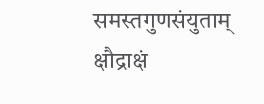समस्तगुणसंयुताम्
क्षौद्राक्षं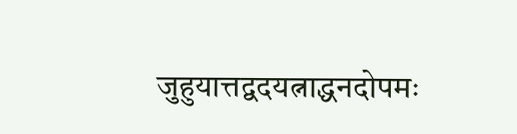जुहुयात्तद्वदयत्नाद्धनदोपमः